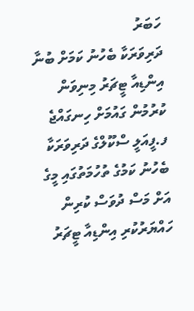ހަބަރު
ދަރިވަރަކާ ބެހުނު ކަމަށް ބުނާ އިންޑިއާ ޓީޗަރު މިނިވަން ކުރުމުން ގައުމަށް ހިނގައްޖެ
ފ.ފީއަލީ ސްކޫލްގެ ދަރިވަރަކާ ބެހުނު ކަމުގެ ތުހުމަތުގައި މީގެ އަށް މަސް ދުވަސް ކުރިން ހައްޔަރުކުރި އިންޑިއާ ޓީޗަރު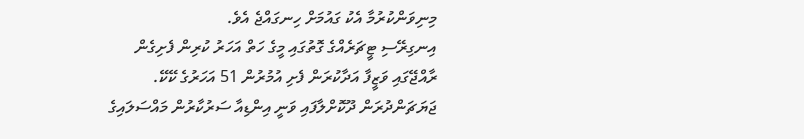މިނިވަންކުރުމާ އެކު ގައުމަށް ހިނގައްޖެ އެވެ.
އިނގިރޭސި ޓީޗަރެއްގެ ގޮތުގައި މީގެ ހަތް އަހަރު ކުރިން ފެށިގެން ރާއްޖޭގައި ވަޒީފާ އަދާކުރަން ފެށި އުމުރުން 51 އަހަރުގެ ކޭކޭ. ޖަޔަޗަންދުރަން ދޫކޮށްލާފައި ވަނީ އިންޑިއާ ސަރުކާރުން މައްސަލައިގެ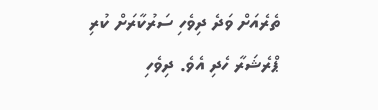ތެރެއަށް ވަދެ ދިވެހި ސަރުކާރަށް ކުރި ޕްރެޝަރާ ހެދި އެވެ. ދިވެހި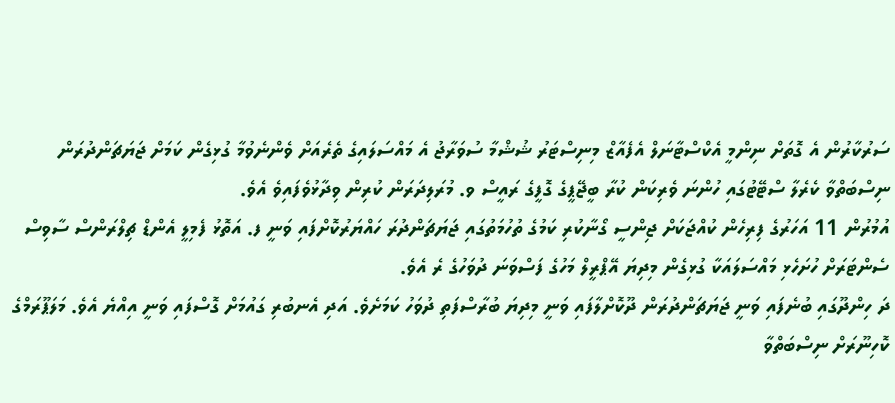ސަރުކާރުން އެ ގޮތަށް ނިންމީ އެކްސްޓާނަލް އެފެއާޒް މިނިސްޓަރު ޝުޝްމާ ސުވަރާޖު އެ މައްސަލައިގެ ތެރެއަށް ވެންނެވުމާ ގުޅިގެން ކަމަށް ޖަޔަޗަންދުރަން ނިސްބަތްވާ ކެރެލާ ސްޓޭޓުގައި ހުންނަ ވެރިކަން ކުރާ ބީޖޭޕީގެ ގޮފީގެ ރައީސް ވ. މުރަލިދަރަން ކުރިން ވިދާޅުވެފައިވެ އެވެ.
އުމުރުން 11 އަހަރުގެ ފިރިހެން ކުއްޖަކަށް ޖިންސީ ގޯނާކުރި ކަމުގެ ތުހުމަތުގައި ޖަޔަޗަންދުރަ ހައްޔަރުކޮށްފައި ވަނީ ފ. އަތޮޅު ފެމިލީ އެންޑް ޗިލްރަންސް ސާވިސް ސެންޓަރަށް ހުށަހެޅި މައްސަލައަކާ ގުޅިގެން މިދިޔަ އޭޕްރީލް މަހުގެ ފަސްވަނަ ދުވަހުގެ ރެ އެވެ.
ދަ ހިންދޫގައި ބުނެފައި ވަނީ ޖަޔަޗަންދުރަން ދޫކޮށްލާފައި ވަނީ މިދިޔަ ބުރާސްފަތި ދުވަހު ކަމަށެވެ. އަދި އެނބުރި ގައުމަށް ގޮސްފައި ވަނީ އިއްޔެ އެވެ. މަލަޕޫރަމްގެ ކޮހިނޫރަށް ނިސްބަތްވާ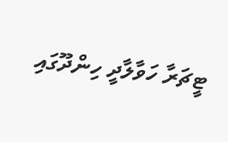ޓީޗަރާ ހަވާލާދީ ހިންދޫގައި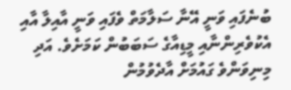ބުނެފައި ވަނީ އޭނާ ސަލާމަތް ވެފައި ވަނީ އާއިލާ އާއި އެކުވެރިންނާއި މީޑިއާގެ ސަބަބުން ކަމަށެވެ. އަދި މިނިވަންވެ ގައުމަށް އާދެވުމުން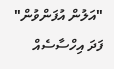"އަލުން އުފަންވުން" ފަދަ އިހްސާސެއް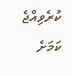ކުރެވިއްޖެ ކަމަށެ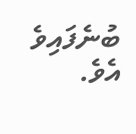ބުނެފައިވެ އެވެ.